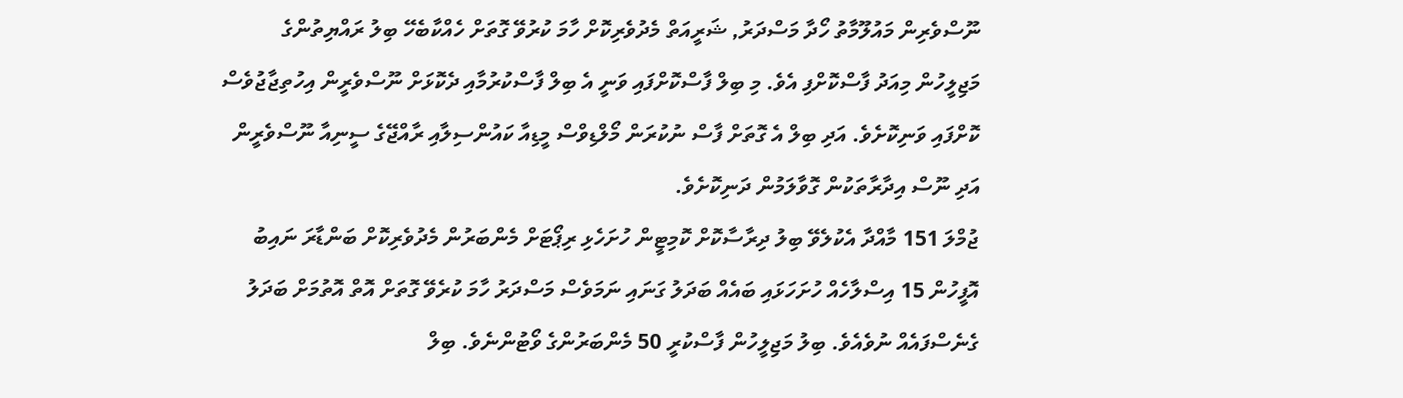ނޫސްވެރިން މައުލޫމާތު ހޯދާ މަސްދަރު, ޝަރީއަތް މެދުވެރިކޮށް ހާމަ ކުރުވޭ ގޮތަށް ހެއްކާބެހޭ ބިލު ރައްޔިތުންގެ މަޖިލީހުން މިއަދު ފާސްކޮށްފި އެވެ. މި ބިލް ފާސްކޮށްފައި ވަނީ އެ ބިލް ފާސްކުރުމާއި ދެކޮޅަށް ނޫސްވެރީން އިހުތިޖާޖުވެސް ކޮށްފައި ވަނިކޮށެވެ. އަދި ބިލް އެ ގޮތަށް ފާސް ނުކުރަން މޯލްޑިވްސް މީޑިއާ ކައުންސިލާއި ރާއްޖޭގެ ސީނިއާ ނޫސްވެރީން އަދި ނޫސް އިދާރާތަކުން ގޮވާލަމުން ދަނިކޮށެވެ.
ޖުމްލަ 151 މާއްދާ އެކުލެވޭ ބިލު ދިރާސާކޮށް ކޮމިޓީން ހުށަހެޅި ރިޕޯޓަށް މެންބަރުން މެދުވެރިކޮށް ބަންޑާރަ ނައިބު އޮފީހުން 15 އިސްލާހެއް ހުށަހަޅައި ބައެއް ބަދަލު ގަނައި ނަމަވެސް މަސްދަރު ހާމަ ކުރެވޭ ގޮތަށް އޮތް އޮތުމަށް ބަދަލު ގެނެސްފައެއް ނުވެއެވެ. ބިލު މަޖިލީހުން ފާސްކުރީ 50 މެންބަރުންގެ ވޯޓުންނެވެ. ބިލް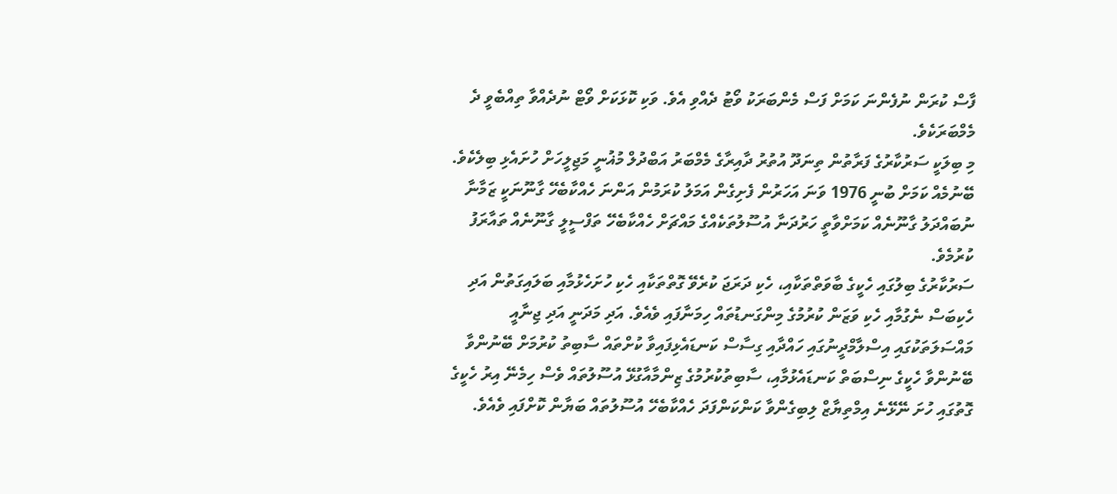ފާސް ކުރަން ނުފެންނަ ކަމަށް ފަސް މެންބަރަކު ވޯޓު ދެއްވި އެވެ. ވަކި ކޮޅަކަށް ވޯޓް ނުދެއްވާ ތިއްބެވީ ދެ މެމްބަރަކެވެ.
މި ބިލަކީ ސަރުކާރުގެ ފަރާތުން ތިނަދޫ އުތުރު ދާއިރާގެ މެމްބަރު އަބްދުލް މުޣުނީ މަޖިލީހަށް ހުށައެޅި ބިލެކެވެ. ބޭނުމެއް ކަމަށް ބުނީ 1976 ވަނަ އަހަރުން ފެށިގެން އަމަލު ކުރަމުން އަންނަ ހެއްކާބެހޭ ގާނޫނަކީ ޒަމާނާ ނުބައްދަލު ގާނޫނެއް ކަމަށްވާތީ ހަރުދަނާ އުސޫލުތަކެއްގެ މައްޗަށް ހެއްކާބެހޭ ތަފްސީލީ ގާނޫނެއް ތައާރަފު ކުރުމެވެ.
ސަރުކާރުގެ ބިލުގައި ހެކީގެ ބާވަތްތަކާއި، ހެކި ދަރަޖަ ކުރެވޭ ގޮތްތަކާއި ހެކި ހުށަހެޅުމާއި ބަލައިގަތުން އަދި ހެކިބަސް ނެގުމާއި ހެކި ވަޒަން ކުރުމުގެ މިންގަނޑުތައް ހިމަނާފައި ވެއެވެ. އަދި މަދަނީ އަދި ޖިނާއީ މައްސަލަތަކުގައި އިސްލާމްދީނުގައި ހައްދާއި ގިސާސް ކަނޑައެޅިފައިވާ ކުށްތައް ސާބިތު ކުރުމަށް ބޭނުންވާ ބޭނުންވާ ހެކީގެ ނިސްބަތް ކަނޑައެޅުމާއި، ސާބިތުކުރުމުގެ ޒިންމާއާގުޅޭ އުސޫލުތައް ވެސް ހިމެނޭ އިރު ހެކީގެ ގޮތުގައި ހުށަ ނޭޅޭނެ އިމްތިޔާޒް ލިބިގެންވާ ކަންކަންފަދަ ހެއްކާބެހޭ އުސޫލުތައް ބަޔާން ކޮށްފައި ވެއެވެ.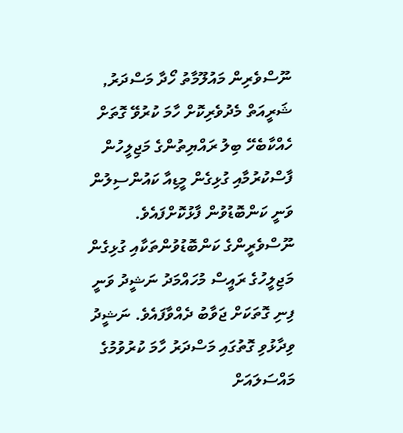ނޫސްވެރިން މައުލޫމާތު ހޯދާ މަސްދަރު, ޝަރީއަތް މެދުވެރިކޮށް ހާމަ ކުރުވޭ ގޮތަށް ހެއްކާބެހޭ ބިލު ރައްޔިތުންގެ މަޖިލީހުން ފާސްކުރުމާއި ގުޅިގެން މީޑިއާ ކައުންސިލުން ވަނީ ކަންބޮޑުވުން ފާޅުކޮށްފައެވެ.
ނޫސްވެރީންގެ ކަންބޮޑުވުންތަކާއި ގުޅިގެން މަޖިލީހުގެ ރައީސް މުހައްމަދު ނަޝީދު ވަނީ ފިނި ގޮތަކަށް ޖަވާބު ދެއްވާފައެވެ. ނަޝީދު ވިދާޅުވި ގޮތުގައި މަސްދަރު ހާމަ ކުރުވުމުގެ މައްސަލައަށް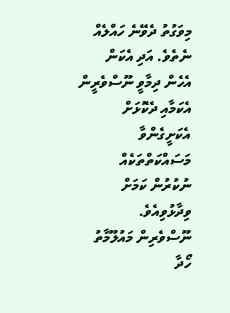މިވަގުތު ދެވޭނެ ހައްލެއް ނެތެވެ. އަދި އެކަން އެހެން ދިމާވީ ނޫސްވެރީން އެކަމާއި ދެކޮޅަށް އެކަށީގެންވާ މަސައްކަތްތަކެއް ނުކުރުން ކަމަށް ވިދާޅުވިއެވެ.
ނޫސްވެރިން މައުލޫމާތު ހޯދާ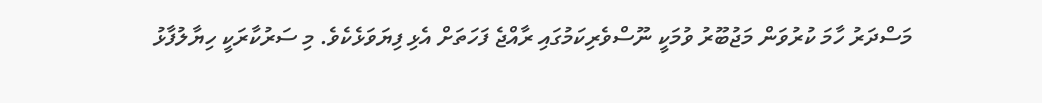މަސްދަރު ހާމަ ކުރުވަން މަޖުބޫރު ވުމަކީ ނޫސްވެރިކަމުގައި ރާއްޖެ ފަހަތަށް އެޅި ފިޔަވަޅެކެވެ. މި ސަރުކާރަކީ ހިޔާލުފާޅު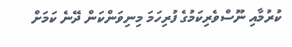ކުރުމާއި ނޫސްވެރިކަމުގެ ފުރިހަމަ މިނިވަންކަން ދޭނެ ކަމަށް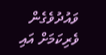ވައުދުވެގެން ވެރިކަމަށް އައި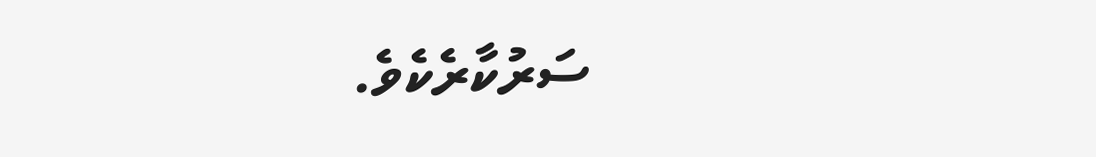ސަރުކާރެކެވެ.